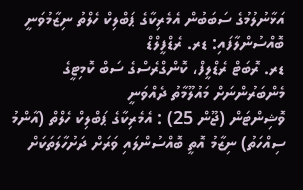އަޅާނުލުމުގެ ސަބަބުން އެމެރިކާގެ ޕަބްލިކް ހެލްތު ނިޒާމުވަނީ ބޮއްސުންލާފައި: ޑރ. ރެޑްފީލްޑް
ޑރ. ރޮބަޓް ރެޑްލީފް، ކޮންގްރެސްގެ ސަބް ކޮމިޓީގެ މެންބަރުންނަށް މައުލޫމާތު ދެއްވަނީ
ވޮޝިންޓަން (ޖޫން 25) : އެމެރިކާގެ ޕަބްލިކް ހެލްތް (އާންމު ސިއްހަތު) ނިޒާމު އޮތީ ބޮއްސުންލައި ވަރަށް ދަށުހާލަތަކަށް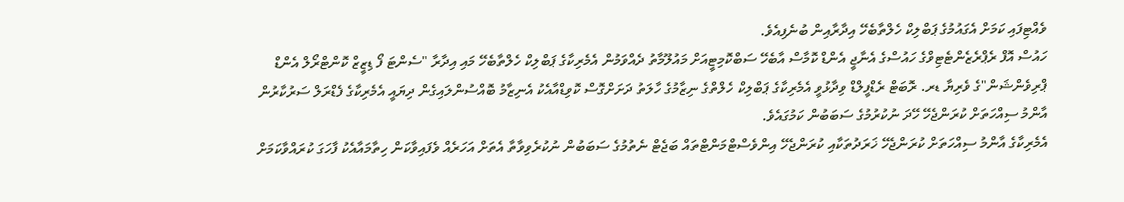ވެއްޓިފައި ކަމަށް އެގައުމުގެ ޕަބްލިކް ހެލްތާބެހޭ އިދާރާއިން ބުނެފިއެވެ.
ހައުސް އޮފް ރެޕްރެޒެންޓެޓިވްގެ ހައުސްގެ އެނާޖީ އެންޑް ކޮމާސް އާބެހޭ ސަބްކޮމިޓީއަށް މައުލޫމާތު ދެއްވަމުން އެމެރިކާގެ ޕަބްލިކް ހެލްތާބެހޭ މައި އިދާރާ "ސެންޓަ ފޯ ޑިޒީޒް ކޮންޓްރޯލް އެންޑް ޕްރިވެންޝަން"ގެ ވެރިޔާ ޑރ. ރޮބަޓް ރެޑްފީލްޑް ވިދާޅުވީ އެމެރިކާގެ ޕަބްލިކް ހެލްތްގެ ނިޒާމުގެ ހާލަތު ދަށަށްގޮސް ކޮވިޑްއާއެކު އެނިޒާމު ބޮއްސުންލައިގެން ދިޔައީ އެމެރިކާގެ ފެޑްރަލް ސަރުކާރުން އާންމު ސިއްހަތަށް ކުރަންޖެހޭ ހޭދަ ނުކުރުމުގެ ސަބަބުން ކަމުގައެވެ.
އެމެރިކާގެ އާންމު ސިއްހަތަށް ކުރަންޖެހޭ ޚަރަދުތަކާއި ކުރަންޖެހޭ އިންވެސްޓްމަންޓްތައް ބަޖެޓް ނެތުމުގެ ސަބަބުން ނުކުރެވިވާތާ އެތަށް އަހަރެއް ވެފައިވާކަން ހިތާމައާއެކު ފާހަގަ ކުރައްވާކަމަށް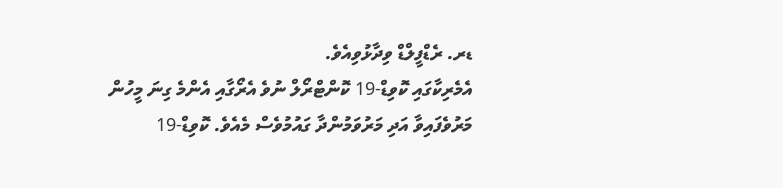ޑރ. ރެޑްފީލްޑް ވިދާޅުވިއެވެ.
އެމެރިކާގައި ކޮވިޑް-19 ކޮންޓްރޯލް ނުވެ އެރޯގާއި އެންމެ ގިނަ މީހުން މަރުވެފައިވާ އަދި މަރުވަމުންދާ ގައުމުވެސް މެއެވެ. ކޮވިޑް-19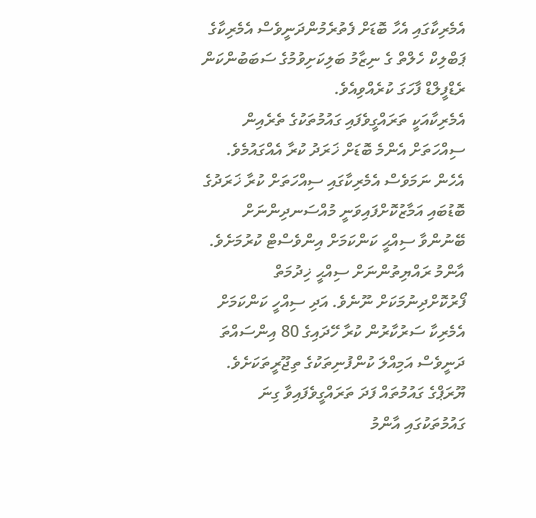އެމެރިކާގައި އެހާ ބޮޑަށް ފެތުރެމުންދަނީވެސް އެމެރިކާގެ ޕަބްލިކް ހެލްތް ގެ ނިޒާމު ބަލިކަށިވުމުގެ ސަބަބުންކަން ރެޑްފީލްޑް ފާހަގަ ކުރެއްވިއެވެ.
އެމެރިކާއަކީ ތަރައްގީވެފައި ގައުމުތަކުގެ ތެރެއިން ސިއްހަތަށް އެންމެ ބޮޑަށް ޚަރަދު ކުރާ އެއްގައުމެވެ. އެހެން ނަމަވެސް އެމެރިކާގައި ސިއްހަތަށް ކުރާ ޚަރަދުގެ ބޮޑުބައި އަމާޒުކޮށްފައިވަނީ މުއްސަނދިންނަށް ބޭނުންވާ ސިއްޙީ ކަންކަމަށް އިންވެސްޓް ކުރުމަށެވެ. އާންމު ރައްޔިތުންނަށް ސިއްޙީ ޚިދުމަތް ފޯރުކޮށްދިނުމަކަށް ނޫނެވެ. އަދި ސިއްހީ ކަންކަމަށް އެމެރިކާ ސަރުކާރުން ކުރާ ހޭދައިގެ 80 އިންސައްތަ ދަނީވެސް އަމިއްލަ ކުންފުނިތަކުގެ ތިޖޫރީތަކަށެވެ.
ޔޫރަޕްގެ ގައުމުތައް ފަދަ ތަރައްގީވެފައިވާ ގިނަ ގައުމުތަކުގައި އާންމު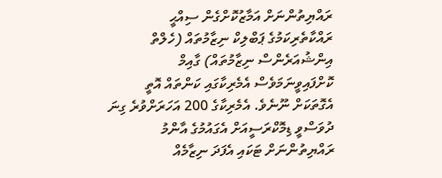ރައްޔިތުންނަށް އަމާޒުކޮށްގެން ސިއްޙީ ރައްކާތެރިކަމުގެ ޕަބްލިކް ނިޒާމުތައް (ހެލްތް އިންޝުއަރެންސް ނިޒާމުތައް) ގާއިމް ކޮށްފައިވީނަމަވެސް އެމެރިކާގައި ކަންތައް އޮތީ އެގޮތަކަށް ނޫނެވެ. އެމެރިކާގެ 200 އަހަރަށްވުރެ ގިނަ ދުވަސްވީ ޑިމޮކްރަސީއަށް އެގައުމުގެ އާންމު ރައްޔިތުންނަށް ޓަކައި އެފަދަ ނިޒާމެއް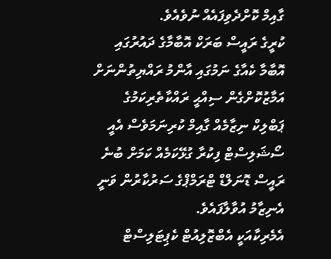ގާއިމް ކޮށްދެވިފައެއް ނުވެއެވެ.
ކުރީގެ ރައީސް ބަރަކް އޮބާމާގެ ދައުރުގައި އޮބާމާ ކެއާގެ ނަމުގައި އާންމު ރައްޔިތުންނަށް އަމާޒުކޮށްގެން ސިއްޙީ ރައްކާތެރިކަމުގެ ޕަބްލިކް ނިޒާމެއް ގާއިމް ކުރިނަމަވެސް އެއީ ސޯޝަލިސްޓް ފިކުރާ ގުޅޭކަމެއް ކަމަށް ބުނެ ރައީސް ޑޮނަލްޑް ޓްރަމްޕްގެ ސަރުކާރުން ވަނީ އެނިޒާމު އުވާލާފައެވެ.
އެމެރިކާއަކީ އެބްޒޮލިއުޓް ކެޕިޓަލިސްޓް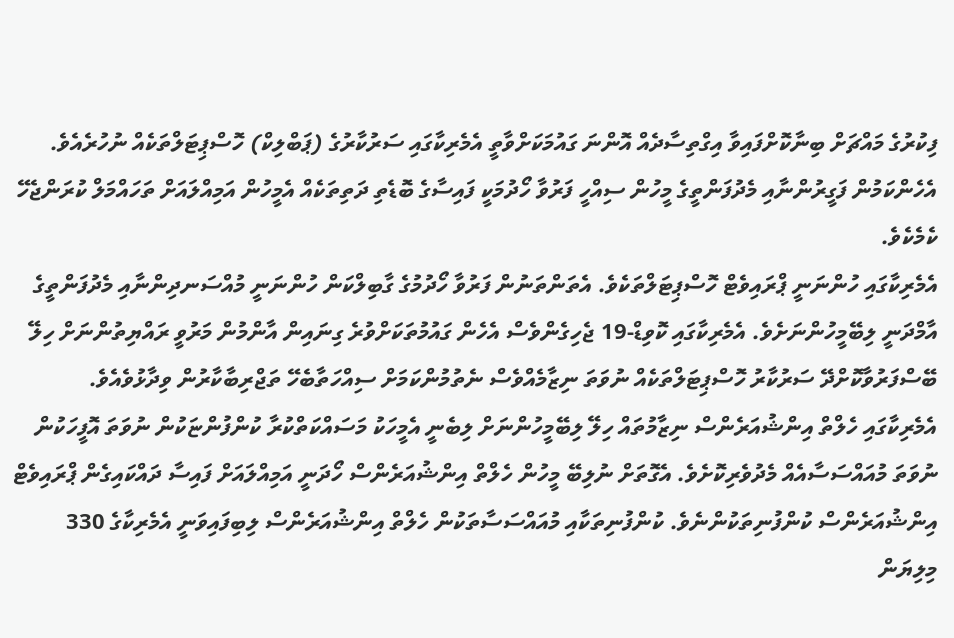ފިކުރުގެ މައްޗަށް ބިނާކޮށްފައިވާ އިގްތިސާދެއް އޮންނަ ގައުމަކަށްވާތީ އެމެރިކާގައި ސަރުކާރުގެ (ޕަބްލިކް) ހޮސްޕިޓަލްތަކެއް ނުހުރެއެވެ. އެހެންކަމުން ފަގީރުންނާއި މެދުފަންތީގެ މީހުން ސިއްހީ ފަރުވާ ހޯދުމަކީ ފައިސާގެ ބޮޑެތި ދަތިތަކެއް އެމީހުން އަމިއްލައަށް ތަހައްމަލް ކުރަންޖެހޭ ކެމެކެވެ.
އެމެރިކާގައި ހުންނަނީ ޕްރައިވެޓް ހޮސްޕިޓަލްތަކެވެ. އެތަންތަނުން ފަރުވާ ހޯދުމުގެ ގާބިލްކަން ހުންނަނީ މުއްސަނދިންނާއި މެދުފަންތީގެ އާމްދަނީ ލިބޭމީހުންނަށެވެ. އެމެރިކާގައި ކޮވިޑް-19 ޖެހިގެންވެސް އެހެން ގައުމުތަކަށްވުރެ ގިނައިން އާންމުން މަރުވީ ރައްޔިތުންނަށް ހިލޭ ބޭސްފަރުވާކޮށްދޭ ސަރުކާރު ހޮސްޕިޓަލްތަކެއް ނުވަތަ ނިޒާމެއްވެސް ނެތުމުންކަމަށް ސިއްހަތާބެހޭ ތަޖްރިބާކާރުން ވިދާޅުވެއެވެ.
އެމެރިކާގައި ހެލްތް އިންޝުއަރެންސް ނިޒާމުތައް ހިލޭ ލިބޭމީހުންނަށް ލިބެނީ އެމީހަކު މަސައްކަތްކުރާ ކުންފުންޏަކުން ނުވަތަ އޮފީހަކުން ނުވަތަ މުއައްސަސާއެއް މެދުވެރިކޮށެވެ. އެގޮތަށް ނުލިބޭ މީހުން ހެލްތް އިންޝުއަރެންސް ހޯދަނީ އަމިއްލައަށް ފައިސާ ދައްކައިގެން ޕްރައިވެޓް އިންޝުއަރެންސް ކުންފުނިތަކުންނެވެ. ކުންފުނިތަކާއި މުއައްސަސާތަކުން ހެލްތް އިންޝުއަރެންސް ލިބިފައިވަނީ އެމެރިކާގެ 330 މިލިޔަން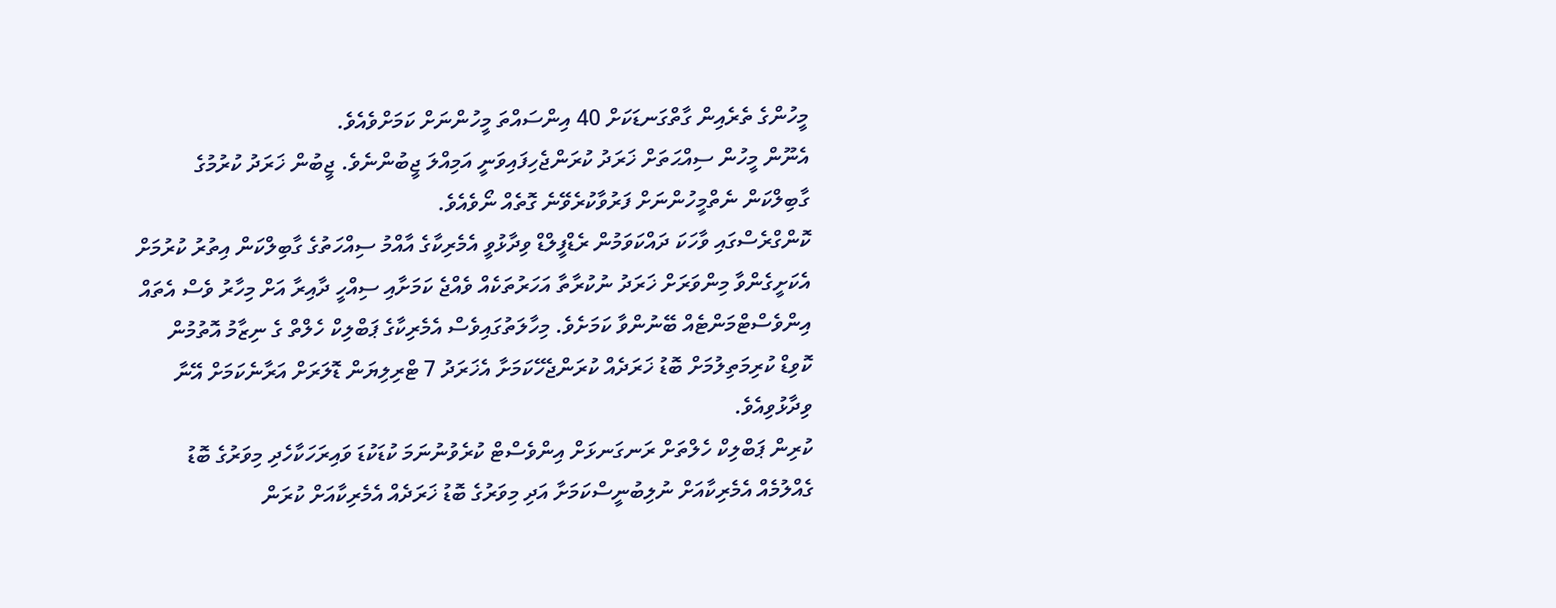މީހުންގެ ތެރެއިން ގާތްގަނޑަކަށް 40 އިންސައްތަ މީހުންނަށް ކަމަށްވެއެވެ.
އެނޫން މީހުން ސިއްޙަތަށް ޚަރަދު ކުރަންޖެހިފައިވަނީ އަމިއްލަ ޖީބުންނެވެ. ޖީބުން ޚަރަދު ކުރުމުގެ ގާބިލްކަން ނެތްމީހުންނަށް ފަރުވާކުރެވޭނެ ގޮތެއް ނޯވެއެވެ.
ކޮންގްރެސްގައި ވާހަކަ ދައްކަވަމުން ރެޑްފީލްޑް ވިދާޅުވީ އެމެރިކާގެ އާއްމު ސިއްހަތުގެ ގާބިލްކަން އިތުރު ކުރުމަށް އެކަށީގެންވާ މިންވަރަށް ޚަރަދު ނުކުރާތާ އަހަރުތަކެއް ވެއްޖެ ކަމަށާއި ސިއްހީ ދާއިރާ އަށް މިހާރު ވެސް އެތައް އިންވެސްޓްމަންޓެއް ބޭނުންވާ ކަމަށެވެ. މިހާލަތުގައިވެސް އެމެރިކާގެ ޕަބްލިކް ހެލްތް ގެ ނިޒާމު އޮތުމުން ކޮވިޑް ކުރިމަތިލުމަށް ބޮޑު ޚަރަދެއް ކުރަންޖެހޭކަމަށާ އެޚަރަދު 7 ޓްރިލިޔަން ޑޮލަރަށް އަރާނެކަމަށް އޭނާ ވިދާޅުވިއެވެ.
ކުރިން ޕަބްލިކް ހެލްތަށް ރަނގަނޅަށް އިންވެސްޓް ކުރެވުނުނަމަ ކުޑަކުޑަ ވައިރަހަކާހެދި މިވަރުގެ ބޮޑު ގެއްލުމެއް އެމެރިކާއަށް ނުލިބުނީސްކަމަށާ އަދި މިވަރުގެ ބޮޑު ޚަރަދެއް އެމެރިކާއަށް ކުރަން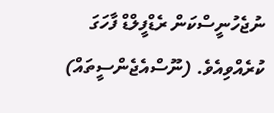ނުޖެހުނީސްކަން ރެޑްފީލްޑް ފާހަގަ ކުރެއްވިއެވެ. (ނޫސްއެޖެންސީތައް)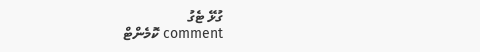ގުޅޭ ޓެގު
comment ކޮމެންޓް